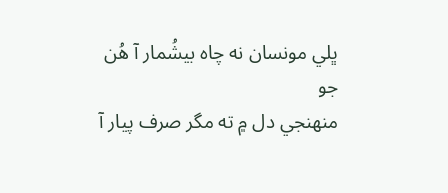ڀلي مونسان نه چاه بيشُمار آ هُن جو
منهنجي دل ۾ ته مگر صرف پيار آ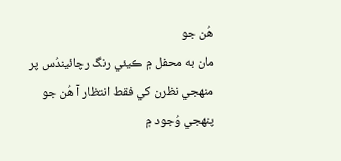هُن جو
مان به محفل ۾ ڪيئي رنگ رچائيندُس پر
منهجي نظرن کي فقط انتظار آ هُن جو
پنهجي وُجود ۾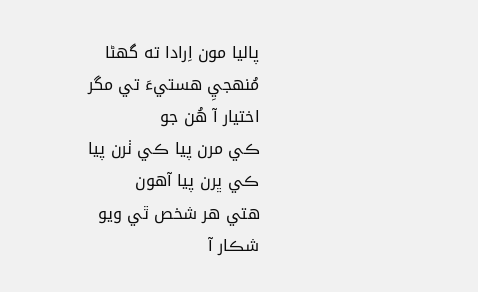پاليا مون اِرادا ته گهڻا
مُنهجيِ هستيءَ تي مگر اختيار آ هُن جو
ڪي مرن پيا ڪي ٺرن پيا ڪي ڀرن پيا آهون
هتي هر شخص ٿي ويو شڪار آ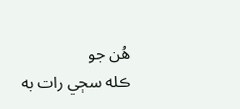هُن جو
ڪله سڄي رات به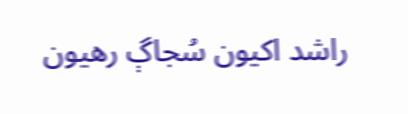راشد اکيون سُجاڳ رهيون